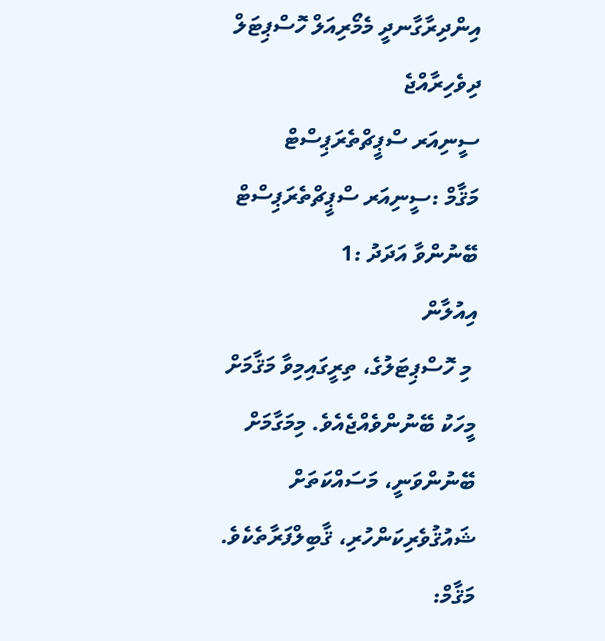އިންދިރާގާނދީ މެމޯރިއަލް ހޮސްޕިޓަލް
ދިވެހިރާއްޖެ
ސީނިއަރ ސްޕީޗްތެރަޕިސްޓް
މަޤާމް :ސީނިއަރ ސްޕީޗްތެރަޕިސްޓް
ބޭނުންވާ އަދަދު :1
އިއުލާން
 މި ހޮސްޕިޓަލުގެ، ތިރީގައިމިވާ މަޤާމަށް މީހަކު ބޭނުންވެއްޖެއެވެ. މިމަގާމަށް ބޭނުންވަނީ، މަސައްކަތަށް ޝައުޤުވެރިކަންހުރި، ޤާބިލްފަރާތެކެވެ.
މަޤާމް: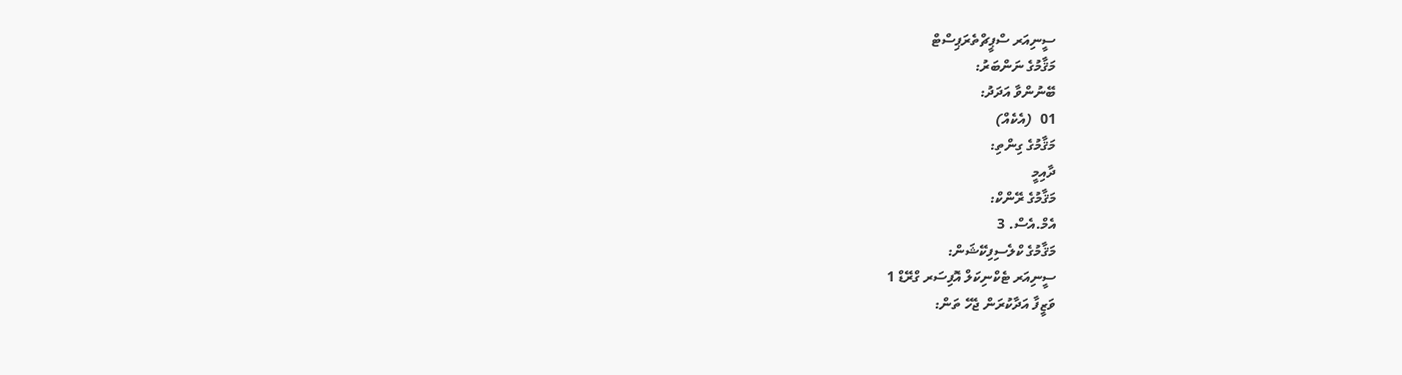ސީނިއަރ ސްޕީޗްތެރަޕިސްޓް
މަޤާމުގެ ނަންބަރު:
ބޭނުންވާ އަދަދު:
01  (އެކެއް)
މަޤާމުގެ ގިންތި:
ދާއިމީ
މަޤާމުގެ ރޭންކް:
އެމް.އެސް. 3
މަޤާމުގެ ކްލެސިފިކޭޝަން:
ސީނިއަރ ޓެކްނިކަލް އޮފިސަރ ގްރޭޑް 1
ވަޒީފާ އަދާކުރަން ޖެހޭ ތަން: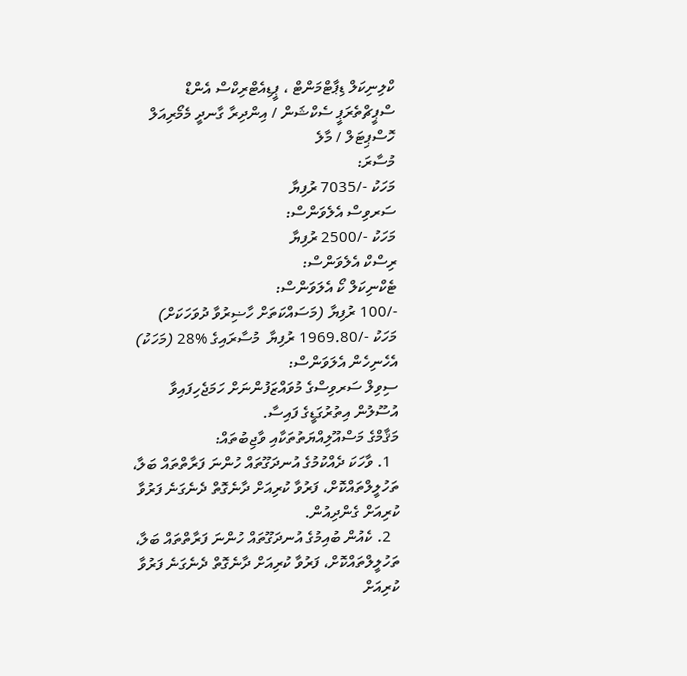ކްލިނިކަލް ޑިޕާޓްމަންޓް ، ޕީޑިއެޓްރިކްސް އެންޑް ސްޕީޗްތެރަޕީ ސެކްޝަން / އިންދިރާ ގާނދީ މެމޯރިއަލް ހޮސްޕިޓަލް / މާލެ
މުސާރަ:
މަހަކު -/7035 ރުފިޔާ
ސަރވިސް އެލެވަންސް:
މަހަކު -/2500 ރުފިޔާ
ރިސްކް އެލެވަންސް:
ޓެކްނިކަލް ކޯ އެލަވަންސް:
-/100 ރުފިޔާ (މަސައްކަތަށް ހާޟިރުވާ ދުވަހަކަށް)
މަހަކު -/1969.80 ރުފިޔާ  މުސާރައިގެ %28 (މަހަކު)
އެހެނިހެން އެލަވަންސް:
ސިވިލް ސަރވިސްގެ މުވައްޒަފުންނަށް ހަމަޖެހިފައިވާ އުސޫލުން އިތުރުގަޑީގެ ފައިސާ.
މަޤާމްގެ މަސްއޫލިއްޔަތުތަކާއި ވާޖިބުތައް:
  1. ވާހަކަ ދެއްކުމުގެ އުނދަގޫތައް ހުންނަ ފަރާތްތައް ބަލާ، ތަހުލީލްތައްކޮށް، ފަރުވާ ކުރިއަށް ދާނެގޮތް ދެނެގަނެ ފަރުވާ ކުރިއަށް ގެންދިއުން.
  2. ކެއުން ބުއިމުގެ އުނދަގޫތައް ހުންނަ ފަރާތްތައް ބަލާ، ތަހުލީލްތައްކޮށް، ފަރުވާ ކުރިއަށް ދާނެގޮތް ދެނެގަނެ ފަރުވާ ކުރިއަށް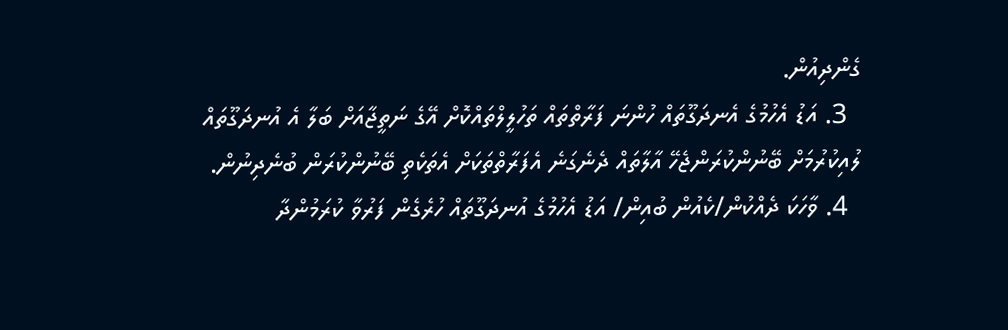ގެންދިއުން.
  3. އަޑު އެހުމުގެ އެނދަގޫތައް ހުންނަ ފަރާތްތައް ތަހުލީލްތައްކޮށް އޭގެ ނަތީޖާއަށް ބަލާ އެ އުނދަގޫތައް ލުއިކުރުމަށް ބޭނުންކުރަންޖެހޭ އާލާތައް ދެނެގަނެ އެފަރާތްތަކަށް އެތަކެތި ބޭނުންކުރަން ބުނެދިނުން.
  4. ވާހަކަ ދެއްކުން/ކެއުން ބުއިން/ އަޑު އެހުމުގެ އުނދަގޫތައް ހުރެގެން ފަރުވާ ކުރަމުންދާ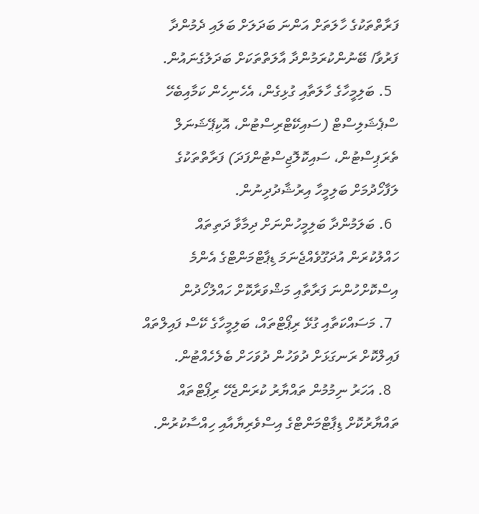ފަރާތްތަކުގެ ހާލަތަށް އަންނަ ބަދަލަށް ބަލައި ދެމުންދާ ފަރުވާ/ ބޭނުންކުރަމުންދާ އާލަތްތަކަށް ބަދަލުގެނައުން.
  5. ބަލިމީހާގެ ހާލަތާއި ގުޅިގެން، އެހެނިހެން ކަމާއިބެހޭ ސްޕެޝަލިސްޓް (ސައިކޭޓްރިސްޓުން، އޮކިޕޭޝަނަލް ތެރަޕިސްޓުން، ސައިކޮލޮޖިސްޓުންފަދަ) ފަރާތްތަކުގެ ލަފާހޯދުމަށް ބަލިމީހާ އިރުޝާދުދިނުން.
  6. ބަލަމުންދާ ބަލިމީހުންނަށް ދިމާވާ ދަތިތައް ހައްލުކުރަން އުދަގޫވެއްޖެނަމަ ޑިޕާޓްމަންޓްގެ އެންމެ އިސްކޮށްހުންނަ ފަރާތާއި މަޝްވަރާކޮށް ހައްލުހޯދުން
  7. މަސައްކަތާއި ގުޅޭ ރިޕޯޓްތައް، ބަލިމީހާގެ ކޭސް ފައިލްތައް ފައިލްކޮށް ރަނގަޅަށް ދުވަހުން ދުވަހަށް ބެލެހެއްޓުން.
  8. އަހަރު ނިމުމުން ތައްޔާރު ކުރަންޖެހޭ ރިޕޯޓްތައް ތައްޔާރުކޮށް ޑިޕާޓްމަންޓްގެ އިސްވެރިޔާއާއި ހިއްސާކުރުން.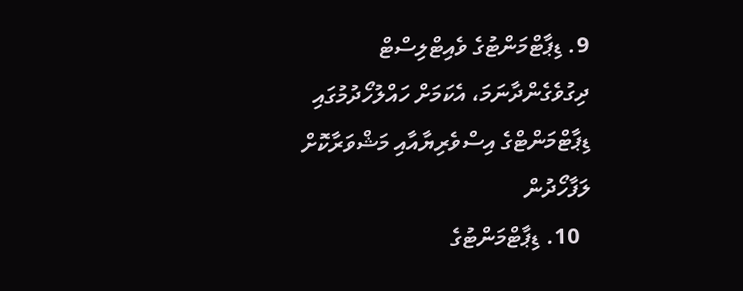9. ޑިޕާޓްމަންޓުގެ ވެއިޓްލިސްޓް ދިގުވެގެންދާނަމަ، އެކަމަށް ހައްލުހޯދުމުގައި ޑިޕާޓްމަންޓްގެ އިސްވެރިޔާއާއި މަޝްވަރާކޮށް ލަފާހޯދުން
  10. ޑިޕާޓްމަންޓުގެ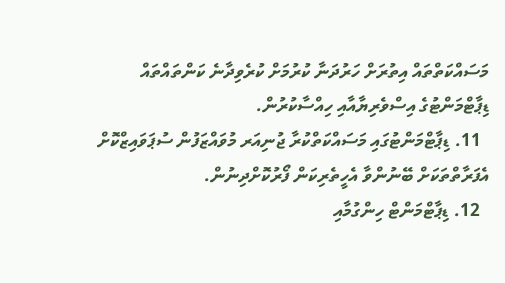މަސައްކަތްތައް އިތުރަށް ހަރުދަނާ ކުރުމަށް ކުރެވިދާނެ ކަންތައްތައް ޑިޕާޓްމަންޓުގެ އިސްވެރިޔާއާއި ހިއްސާކުރުން.
  11. ޑިޕާޓްމަންޓުގައި މަސައްކަތްކުރާ ޖުނިއަރ މުވައްޒަފުން ސުޕަވައިޒްކޮށް އެފަރާތްތަކަށް ބޭނުންވާ އެހީތެރިކަން ފޯރުކޮށްދިނުން.
  12. ޑިޕާޓްމަންޓް ހިންގުމާއި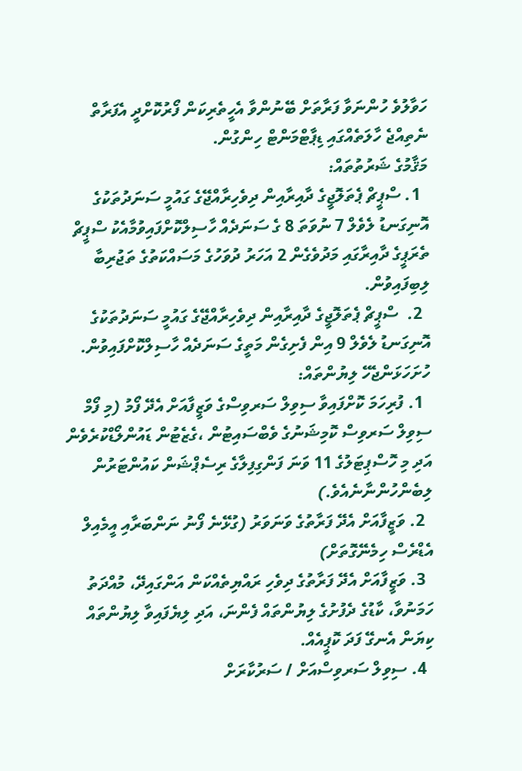ހަވާލުވެ ހުންނަވާ ފަރާތަށް ބޭނުންވާ އެހީތެރިކަން ފޯރުކޮށްދީ އެފަރާތް ނެތިއްޖެ ހާލަތެއްގައި ޑިޕާޓްމަންޓް ހިންގުން.
މަޤާމުގެ ޝަރުތުތައް:
  1. ސްޕީޗް ޕެތަލޮޖީގެ ދާއިރާއިން ދިވެހިރާއްޖޭގެ ގައުމީ ސަނަދުތަކުގެ އޮނިގަނޑު ލެވެލް 7 ނުވަތަ 8 ގެ ސަނަދެއް ހާސިލްކޮށްފައިވުމާއެކު ސްޕީޗް ތެރަޕީގެ ދާއިރާގައި މަދުވެގެން 2 އަހަރު ދުވަހުގެ މަސައްކަތުގެ ތަޖުރިބާ ލިބިފައިވުން.
  2.  ސްޕީޗް ޕެތަލޮޖީގެ ދާއިރާއިން ދިވެހިރާއްޖޭގެ ގައުމީ ސަނަދުތަކުގެ އޮނިގަނޑު ލެވެލް 9 އިން ފެށިގެން މަތީގެ ސަނަދެއް ހާސިލްކޮށްފައިވުން.
ހުށަހަޅަންޖެހޭ ލިޔުންތައް:
  1. ފުރިހަމަ ކޮށްފައިވާ ސިވިލް ސަރވިސްގެ ވަޒީފާއަށް އެދޭ ފޯމު (މި ފޯމް ސިވިލް ސަރވިސް ކޮމިޝަނުގެ ވެބްސައިޓުން ،ގެޒެޓުން ޑައުންލޯޑްކުރެވެން އަދި މި ހޮސްޕިޓަލުގެ 11 ވަނަ ފަންގިފިލާގެ ރިސެޕްޝަން ކައުންޓަރުން ލިބެންހުންނާނެއެވެ.)
  2. ވަޒީފާއަށް އެދޭ ފަރާތުގެ ވަނަވަރު (ގުޅޭނެ ފޯނު ނަންބަރާއި އީމެއިލް އެޑްރެސް ހިމެނޭގޮތަށް)
  3. ވަޒީފާއަށް އެދޭ ފަރާތުގެ ދިވެހި ރައްޔިތެއްކަން އަންގައިދޭ، މުއްދަތު ހަމަނުވާ، ކާޑުގެ ދެފުށުގެ ލިޔުންތައް ފެންނަ، އަދި ލިޔެފައިވާ ލިޔުންތައް ކިޔަން އެނގޭ ފަދަ ކޮޕީއެއް.
  4. ސިވިލް ސަރވިސްއަށް / ސަރުކާރަށް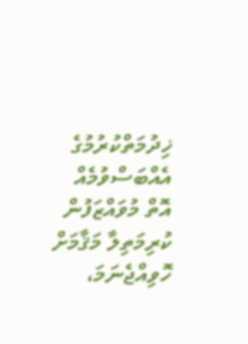ޚިދުމަތްކުރުމުގެ އެއްބަސްވުމެއް އޮތް މުވައްޒަފުން ކުރިމަތިލާ މަޤާމަށް ހޮވިއްޖެނަމަ،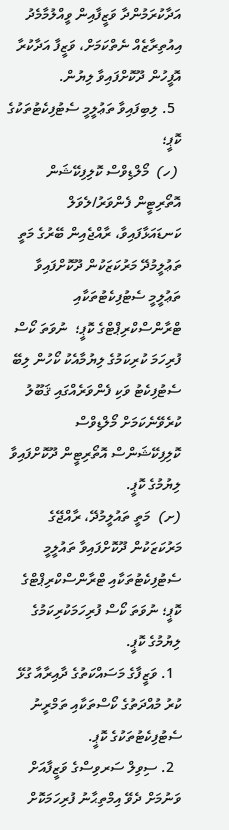އަދާކުރަމުންދާ ވަޒީފާއިން ވީއްލުމާމެދު އިއުތިރާޒެއް ނެތްކަމަށް، ވަޒީފާ އަދާކުރާ އޮފީހުން ދޫކޮށްފައިވާ ލިޔުން.
  5. ލިބިފައިވާ ތަޢުލީމީ ސެޓުފިކެޓުތަކުގެ ކޮޕީ؛
 (ހ)  މޯލްޑިވްސް ކޮލިފިކޭޝަން އޮތޯރިޓީން ފެންވަރު/ލެވަލް ކަނޑައަޅާފައިވާ، ރާއްޖެއިން ބޭރުގެ މަތީ ތަޢުލީމުދޭ މަރުކަޒަކުން ދޫކޮށްފައިވާ ތަޢުލީމީ ސެޓުފިކެޓުތަކާއި ޓްރާންސްކްރިޕްޓްގެ ކޮޕީ؛  ނުވަތަ ކޯސް ފުރިހަމަ ކުރިކަމުގެ ލިޔުމާއެކު ކޯހުން ލިބޭ ސެޓުފިކެޓު ވަކި ފެންވަރެއްގައި ޤަބޫލު ކުރެވޭނެކަމަށް މޯލްޑިވްސް ކޮލިފިކޭޝަންސް އޮތޯރިޓީން ދޫކޮށްފައިވާ ލިޔުމުގެ ކޮޕީ.
(ށ)  މަތީ ތައުލީމުދޭ، ރާއްޖޭގެ މަރުކަޒަކުން ދޫކޮށްފައިވާ ތައުލީމީ ސެޓުފިކެޓުތަކާއި ޓްރާންސްކްރިޕްޓްގެ ކޮޕީ؛ ނުވަތަ ކޯސް ފުރިހަމަކުރިކަމުގެ ލިޔުމުގެ ކޮޕީ.
  1. ވަޒީފާގެ މަސައްކަތުގެ ދާއިރާއާ ގުޅޭ ކުރު މުއްދަތުގެ ކޯސްތަކާއި ތަމްރީނު ސެޓުފިކެޓުތަކުގެ ކޮޕީ.
  2. ސިވިލް ސަރވިސްގެ ވަޒީފާއަށް ވަނުމަށް ދެވޭ އިމްތިޙާނު ފުރިހަމަކޮށް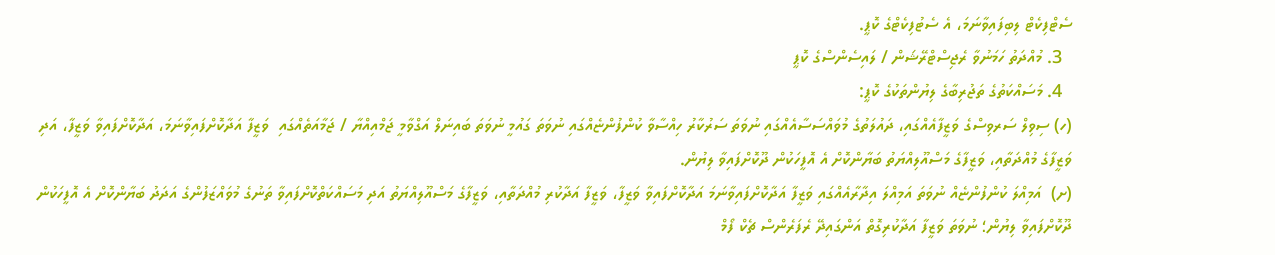ސެޓްފިކެޓް ލިބިފައިވާނަމަ، އެ ސެޓުފިކެޓްގެ ކޮޕީ.
  3. މުއްދަތު ހަމަނުވާ ރެޖިސްޓްރޭޝަން / ލައިސެންސްގެ ކޮޕީ
  4. މަސައްކަތުގެ ތަޖުރިބާގެ ލިޔުންތަކުގެ ކޮޕީ:
(ހ) ސިވިލް ސަރވިސްގެ ވަޒީފާއެއްގައި، ދައުލަތުގެ މުވައްސަސާއެއްގައި ނުވަތަ ސަރުކާރު ހިއްސާވާ ކުންފުންޏެއްގައި ނުވަތަ ގައުމީ ނުވަތަ ބައިނަލް އަގްވާމީ ޖަމްއިއްޔާ / ޖަމާއަތެއްގައި  ވަޒީފާ އަދާކޮށްފައިވާނަމަ، އަދާކޮށްފައިވާ ވަޒީފާ، އަދި ވަޒީފާގެ މުއްދަތާއި، ވަޒީފާގެ މަސްއޫލިއްޔަތު ބަޔާންކޮށް އެ އޮފީހަކުން ދޫކޮށްފައިވާ ލިޔުން.
(ށ)  އަމިއްލަ ކުންފުންޏެއް ނުވަތަ އަމިއްލަ އިދާރާއެއްގައި ވަޒީފާ އަދާކޮށްފައިވާނަމަ އަދާކޮށްފައިވާ ވަޒީފާ، ވަޒީފާ އަދާކުރި މުއްދަތާއި، ވަޒީފާގެ މަސްއޫލިއްޔަތު އަދި މަސައްކަތްކޮށްފައިވާ ތަނުގެ މުވައްޒަފުންގެ އަދަދު ބަޔާންކޮށް އެ އޮފީހަކުން ދޫކޮށްފައިވާ ލިޔުން؛ ނުވަތަ ވަޒީފާ އަދާކުރިގޮތް އަންގައިދޭ ރެފަރެންސް ޗެކް ފޯމް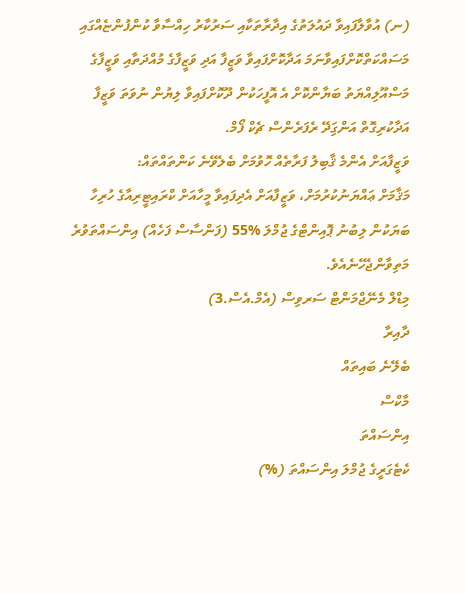(ނ) އުވާލާފައިވާ ދައުލަތުގެ އިދާރާތަކާއި ސަރުކާރު ހިއްސާވާ ކުންފުންޏެއްގައި މަސައްކަތްކޮށްފައިވާނަމަ އަދާކޮށްފައިވާ ވަޒީފާ އަދި ވަޒީފާގެ މުއްދަތާއި ވަޒީފާގެ މަސްއޫލިއްޔަތު ބަޔާންކޮށް އެ އޮފީހަކުން ދޫކޮށްފައިވާ ލިޔުން ނުވަތަ ވަޒީފާ އަދާކުރިގޮތް އަންގަިދޭ ރެފަރެންސް ޗެކް ފޯމް.
ވަޒީފާއަށް އެންމެ ޤާބިލު ފަރާތެއް ހޮވުމަށް ބެލެވޭނެ ކަންތައްތައް:
މަޤާމަށް ޢައްޔަނުކުރުމަށް، ވަޒީފާއަށް އެދިފައިވާ މީހާއަށް ކްރައިޓީރިއާގެ ހުރިހާ ބަޔަކުން ލިބުނު ޕޮއިންޓްގެ ޖުމްލަ %55 (ފަންސާސް ފަހެއް) އިންސައްތަވުރެ މަތިވާންޖެހޭނެއެވެ.
މިޑްލް މެނޭޖްމަންޓް ސަރވިސް (އެމް.އެސް.3)
ދާއިރާ
ބެލޭނެ ބައިތައް
މާކްސް
އިންސައްތަ
ކެޓެގަރީގެ ޖުމްލަ އިންސައްތަ (%)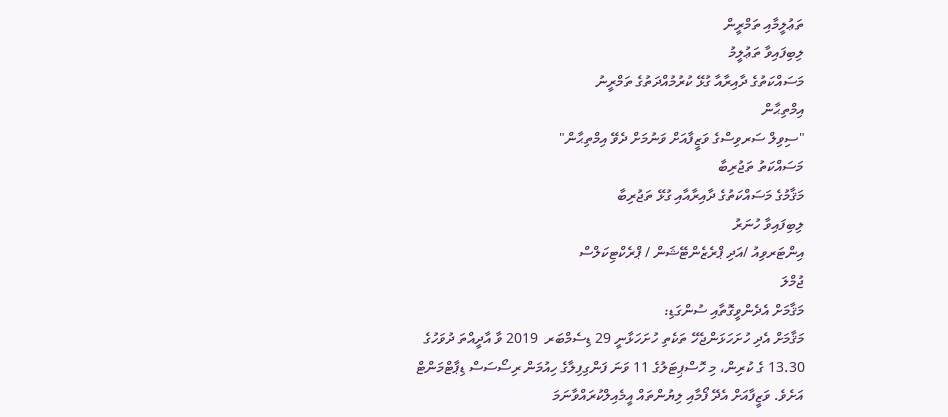ތަޢުލީމާއި ތަމްރީން
ލިބިފައިވާ ތަޢުލީމު
މަސައްކަތުގެ ދާއިރާއާ ގުޅޭ ކުރުމުއްދަތުގެ ތަމްރީނު
އިމްތިޙާން
"ސިވިލް ސަރވިސްގެ ވަޒީފާއަށް ވަނުމަށް ދެވޭ އިމްތިޙާން"
މަސައްކަތު ތަޖުރިބާ
މަޤާމުގެ މަސައްކަތުގެ ދާއިރާއާއި ގުޅޭ ތަޖުރިބާ
ލިބިފައިވާ ހުނަރު
އިންޓަރވިއު /އަދި ޕްރެޒެންޓޭޝަން / ޕްރެކްޓިކަލްސް
ޖުމްލަ
މަޤާމަށް އެދެންވީގޮތާއި ސުންގަޑި:
މަޤާމަށް އެދި ހުށަހަޅަންޖެހޭ ތަކެތި ހުށަހަޅާނީ 29 ޑިސެމްބަރ  2019 ވާ އާދީއްތަ ދުވަހުގެ  13.30 ގެ ކުރިން، މި ހޮސްޕިޓަލުގެ 11 ވަނަ ފަންގިފިލާގެ ހިއުމަން ރިސޯސަސް ޑިޕާޓްމަންޓް އަށެވެ. ވަޒީފާއަށް އެދޭ ފޯމާއި ލިޔުންތައް އީމެއިލްކުރައްވާނަމަ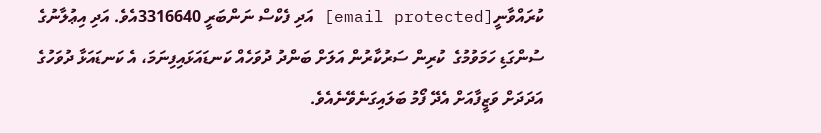ކުރައްވާނީ[email protected] އަދި ފެކްސް ނަންބަރީ 3316640އެވެ. އަދި އިޢުލާނުގެ ސުންގަޑި ހަމަވުމުގެ  ކުރިން ސަރުކާރުން އަލަށް ބަންދު ދުވަހެއް ކަނޑައަޅައިފިނަމަ، އެ ކަނޑައަޅާ ދުވަހުގެ އަދަދަށް ވަޒީފާއަށް އެދޭ ފޯމު ބަލައިގަނެވޭނެއެވެ.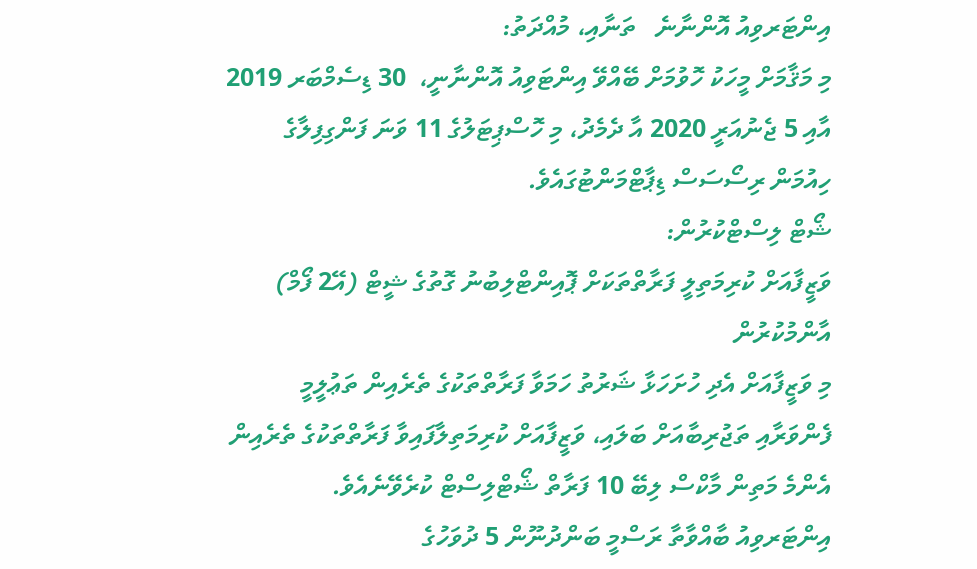އިންޓަރވިއު އޮންނާނެ   ތަނާއި، މުއްދަތު:
މި މަޤާމަށް މީހަކު ހޮވުމަށް ބޭއްވޭ އިންޓަވިއު އޮންނާނީ،  30 ޑިސެމްބަރ 2019 އާއި 5 ޖެނުއަރީ 2020 އާ ދެމެދު، މި ހޮސްޕިޓަލުގެ 11 ވަނަ ފަންގިފިލާގެ ހިއުމަން ރިސޯސަސް ޑިޕާޓްމަންޓުގައެވެ.
ޝޯޓް ލިސްޓްކުރުން:
ވަޒީފާއަށް ކުރިމަތިލީ ފަރާތްތަކަށް ޕޮއިންޓްލިބުނު ގޮތުގެ ޝީޓް (އޭ2 ފޯމް) އާންމުކުރުން
މި ވަޒީފާއަށް އެދި ހުށަހަޅާ ޝަރުތު ހަމަވާ ފަރާތްތަކުގެ ތެރެއިން ތަޢުލީމީ ފެންވަރާއި ތަޖުރިބާއަށް ބަލައި، ވަޒީފާއަށް ކުރިމަތިލާފައިވާ ފަރާތްތަކުގެ ތެރެއިން އެންމެ މަތިން މާކްސް ލިބޭ 10 ފަރާތް ޝޯޓްލިސްޓް ކުރެވޭނެއެވެ.
އިންޓަރވިއު ބާއްވާތާ ރަސްމީ ބަންދުނޫން 5 ދުވަހުގެ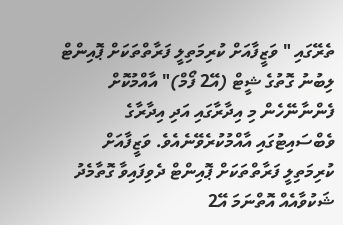ތެރޭގައި " ވަޒީފާއަށް ކުރިމަތިލީ ފަރާތްތަކަށް ޕޮއިންޓް ލިބުނު ގޮތުގެ ޝީޓް (އޭ2 ފޯމް)" އާއްމުކޮށް ފެންނާނޭހެން މި އިދާރާގައި އަދި އިދާރާގެ ވެބްސައިޓުގައި އާއްމުކުރެވޭނެއެވެ. ވަޒީފާއަށް ކުރިމަތިލީ ފަރާތްތަކަށް ޕޮއިންޓް ދެވިފައިވާ ގޮތާމެދު ޝަކުވާއެއް އޮތްނަމަ އޭ2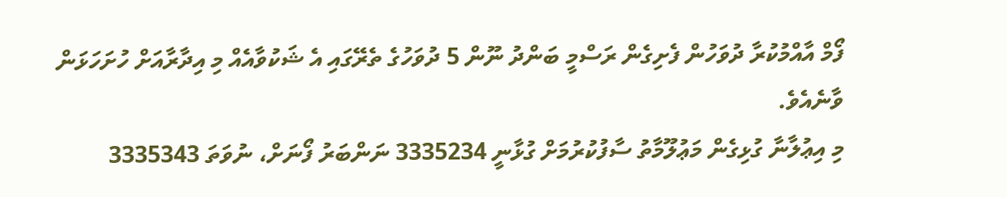ފޯމް އާއްމުކުރާ ދުވަހުން ފެށިގެން ރަސްމީ ބަންދު ނޫން 5 ދުވަހުގެ ތެރޭގައި އެ ޝަކުވާއެއް މި އިދާރާއަށް ހުށަހަޅަން ވާނެއެވެ.
މި އިޢުލާނާ ގުޅިގެން މަޢުލޫމާތު ސާފުކުރުމަށް ގުޅާނީ 3335234 ނަންބަރު ފޯނަށް، ނުވަތަ 3335343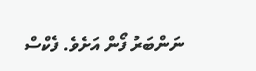ނަންބަރު ފޯން އަށެވެ. ފެކްސް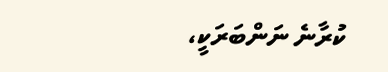ކުރާނެ ނަންބަރަކީ،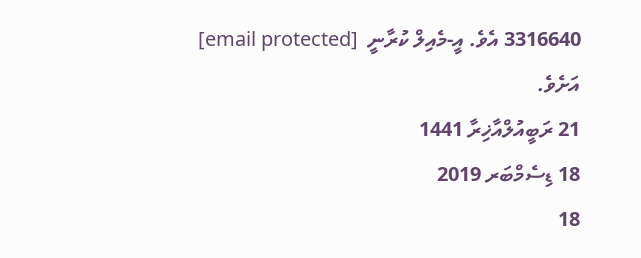3316640 އެވެ. އީ-މެއިލް ކުރާނީ  [email protected] އަށެވެ.
21 ރަބީއުލްއާޚިރާ 1441
18 ޑިސެމްބަރ 2019
18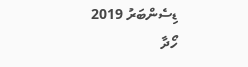ޑިސެންބަރު 2019
ހޯދާ